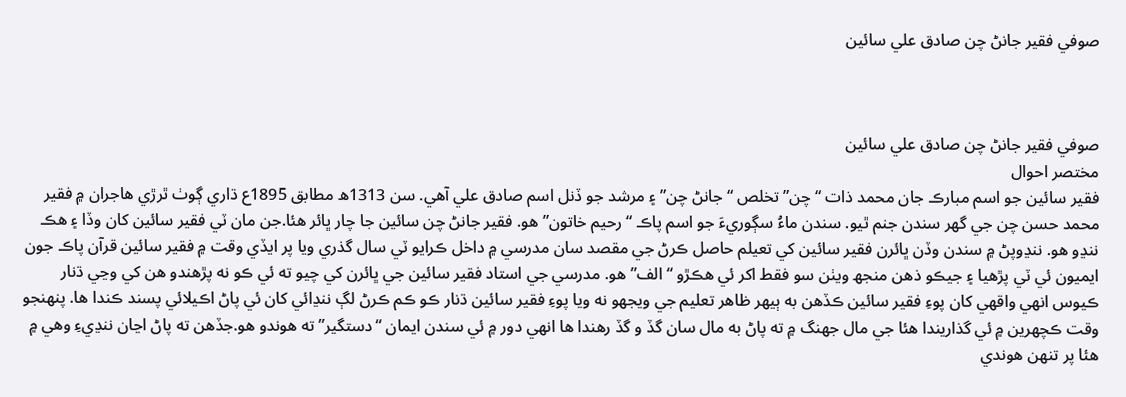صوفي فقير جانڻ چن صادق علي سائين



صوفي فقير جانڻ چن صادق علي سائين
مختصر احوال
فقير سائين جو اسم مبارڪ جان محمد ذات “چن” تخلص “جانڻ چن” ۽ مرشد جو ڏنل اسم صادق علي آهي. سن 1313ھ مطابق 1895ع ڌاري ڳوٺ ٿرڙي هاجران ۾ فقير محمد حسن چن جي گهر سندن جنم ٿيو. سندن ماءُ سڳوريءَ جو اسم پاڪ “رحيم خاتون” هو. فقير جانڻ چن سائين جا چار ڀائر هئا.جن مان ٽي فقير سائين کان وڏا ۽ هڪ ننڍو هو. ننڍوپڻ ۾ سندن وڏن ڀائرن فقير سائين کي تعيلم حاصل ڪرڻ جي مقصد سان مدرسي ۾ داخل ڪرايو ٽي سال گذري ويا پر ايڏي وقت ۾ فقير سائين قرآن پاڪ جون ايميون ئي ٽي پڙهيا ۽ جيڪو ذهن منجھ ويٺن سو فقط اکر ئي هڪڙو “الف” هو. مدرسي جي استاد فقير سائين جي ڀائرن کي چيو ته ئي ڪو نه پڙهندو هن کي وڃي ڌنار ڪيوس انهي واقهي کان پوءِ فقير سائين ڪڏهن به ٻيهر ظاهر تعليم جي ويجهو نه ويا پوءِ فقير سائين ڌنار ڪو ڪم ڪرڻ لڳ ننڍائي کان ئي پاڻ اڪيلائي پسند ڪندا ها. پنهنجو وقت ڪچهرين ۾ ئي گذاريندا هئا جي مال جهنگ ۾ ته پاڻ به مال سان گڏ و گڏ رهندا ها انهي دور ۾ ئي سندن ايمان “دستگير” ته هوندو هو.جڏهن ته پاڻ اڃان ننڍيءِ وهي ۾ هئا پر تنهن هوندي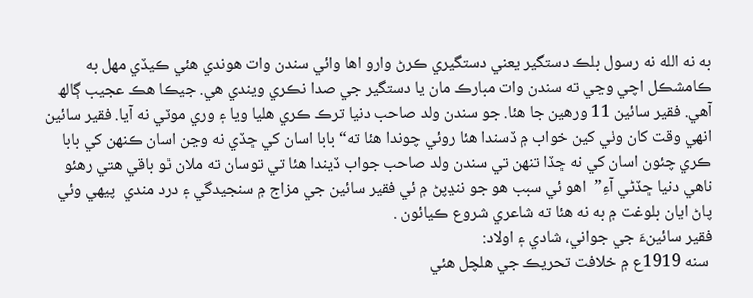به نه الله نه رسول بلڪ دستگير يعني دستگيري ڪرڻ وارو اها وائي سندن وات هوندي هئي ڪيڏي مهل به ڪامشڪل اچي وڃي ته سندن وات مبارڪ مان يا دستگير جي صدا نڪري ويندي هي. جيڪا هڪ عجيب ڳالھ آهي. فقير سائين 11 ورهين جا هئا. جو سندن ولد صاحب دنيا ترڪ ڪري هليا ويا ۽ وري موٽي نه آيا. فقير سائين انهي وقت کان وٺي کين خواب ۾ ڏسندا هئا روئي چوندا هئا ته“ بابا اسان کي ڇڏي نه وڃن اسان ڪنهن کي بابا ڪري چئون اسان کي نه ڇڏا تنهن تي سندن ولد صاحب جواب ڏيندا هئا تي توسان ته ملان ٿو باقي هتي رهئو ناهي دنيا ڇڏڻي آءِ”  اهو ئي سبب هو جو ننڍپڻ ۾ ئي فقير سائين جي مزاج ۾ سنجيدگي ۽ درد مندي  پيهي وئي پاڻ ايان بلوغت ۾ به نه هئا ته شاعري شروع ڪيائون .
فقير سائينءَ جي جواني، شادي ۽ اولاد:
 سنه 1919ع ۾ خلافت تحريڪ جي هلچل هئي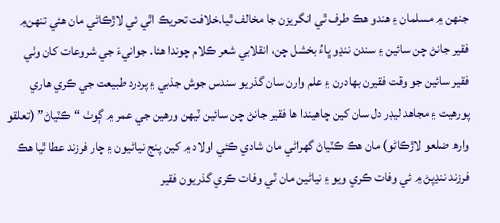جنهن ۾ مسلمان ۽ هندو هڪ طرف ٿي انگريزن جا مخالف ٿيا.خلافت تحريڪ اٿي ئي لاڙڪاڻي مان هئي تنهن۾ فقير جانڻ چن سائين ۽ سندن ننڍو ڀاءُ بخشل چن، انقلابي شعر ڪلام چوندا هئا. جوانيءَ جي شروعات کان وٺي فقير سائين جو وقت فقيرن بهادرن ۽ علم وارن سان گذريو سندس جوش جذبي ۽ پردرد طبيعت جي ڪري هاري پورهيت ۽ مجاهد ليڊر دل سان کين چاهيندا ها فقير جانڻ چن سائين ٽيهن ورهين جي عمر ۾ ڳوٺ “ڪٽياڻ” (تعلقو وارھ ضلعو لاڙڪاڻو) مان هڪ ڪٽياڻ گهراڻي مان شادي ڪئي اولاد ۾ کين پنج نياڻيون ۽ چار فرزند عطا ٿيا هڪ فرزند ننڍپڻ ۾ ئي وفات ڪري ويو ۽ نياڻين مان ٽي وفات ڪري گذريون فقير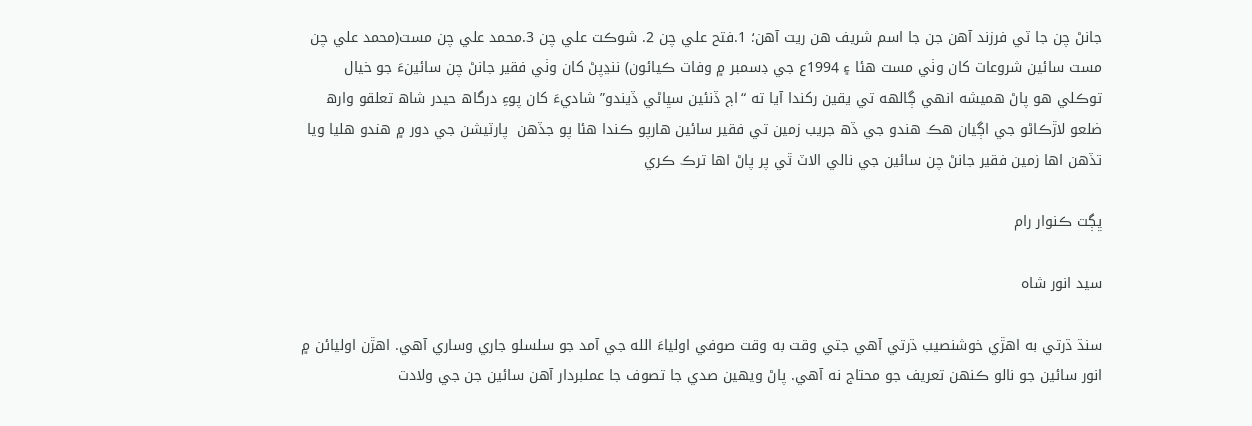جانڻ چن جا ٽي فرزند آهن جن جا اسم شريف هن ريت آهن؛ 1.فتح علي چن 2. شوڪت علي چن 3.محمد علي چن مست(محمد علي چن مست سائين شروعات کان وٺي مست هئا ۽ 1994ع جي ڊسمبر ۾ وفات ڪيائون) ننڍپڻ کان وٺي فقير جانڻ چن سائينءَ جو خيال توڪلي هو پاڻ هميشه انهي ڳالهه تي يقين رکندا آيا ته “اڄ ڏنئين سڀاڻي ڏيندو” شاديءَ کان پوءِ درگاھ حيدر شاھ تعلقو وارھ ضلعو لاڙڪاڻو جي اڳيان هڪ هندو جي ڏھ جريب زمين تي فقير سائين هارپو ڪندا هئا پو جڏهن  پارٽيشن جي دور ۾ هندو هليا ويا تڏهن اها زمين فقير جانڻ چن سائين جي نالي الاٽ ٿي پر پاڻ اها ترڪ ڪري

ڀڳت ڪنوار رام

سيد انور شاه

سنڌ ڌرتي به اهڙي خوشنصيب ڌرتي آهي جتي وقت به وقت صوفي اولياءَ الله جي آمد جو سلسلو جاري وساري آهي. اهڙن اوليائن ۾ انور سائين جو نالو ڪنهن تعريف جو محتاج نه آهي. پاڻ ويهين صدي جا تصوف جا عملبردار آهن سائين جن جي ولادت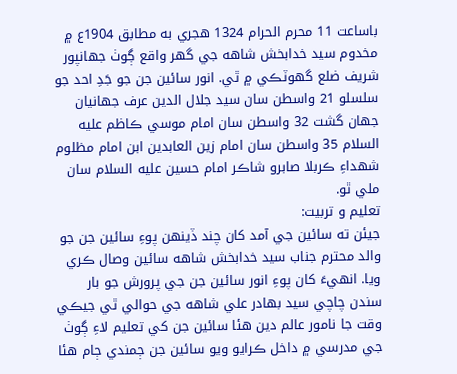باساعت 11 محرم الحرام 1324 هجري به مطابق 1904ع ۾ مخدوم سيد خدابخش شاهه جي گهر واقع ڳوٺ جهانپور شريف ضلع گهوٽڪي ۾ ٿي. انور سائين جن جو جَدِ احد جو سلسلو 21 واسطن سان سيد جلال الدين عرف جهانيان جهان گشت 32 واسطن سان امام موسي ڪاظم عليه السلام 35 واسطن سان امام زين العابدين ابن امام مظلوم شهداءِ ڪربلا صابرو شاڪر امام حسين عليه السلام سان ملي ٿو.
تعليم و تربيت:
جيئن ته سائين جي آمد کان چند ڏينهن پوءِ سائين جن جو والد محترم جناب سيد خدابخش شاهه سائين وصال ڪري ويا. انهيءَ کان پوءِ انور سائين جن جي پرورش جو بار سندن چاچي سيد بهادر علي شاهه جي حوالي ٿي جيڪي وقت جا نامور عالم دين هئا سائين جن کي تعليم لاءِ ڳوٺ جي مدرسي ۾ داخل ڪرايو ويو سائين جن ڄمندي ڄام هئا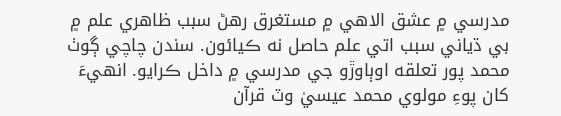مدرسي ۾ عشق الاهي ۾ مستغرق رهڻ سبب ظاهري علم ۾ بي ڌياني سبب اتي علم حاصل نه ڪيائون. سندن چاچي ڳوٺ محمد پور تعلقه اوٻاوڙو جي مدرسي ۾ داخل ڪرايو. انهيءَ کان پوءِ مولوي محمد عيسيٰ وٽ قرآن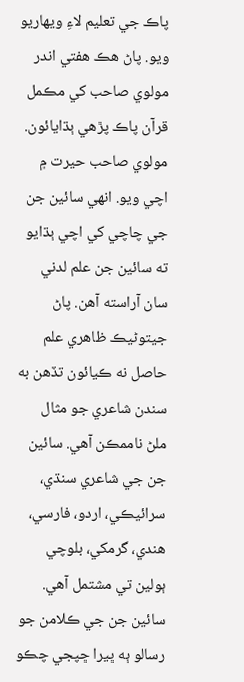پاڪ جي تعليم لاءِ ويهاريو ويو. پاڻ هڪ هفتي اندر مولوي صاحب کي مڪمل قرآن پاڪ پڙهي ٻڌايائون. مولوي صاحب حيرت ۾ اچي ويو. انهي سائين جن جي چاچي کي اچي ٻڌايو ته سائين جن علم لدني سان آراسته آهن. پاڻ جيتوڻيڪ ظاهري علم حاصل نه ڪيائون تڏهن به سندن شاعري جو مثال ملڻ ناممڪن آهي. سائين جن جي شاعري سنڌي، سرائيڪي، اردو، فارسي، هندي، گرمکي، بلوچي ٻولين تي مشتمل آهي. سائين جن جي ڪلامن جو رسالو ٻه ڀيرا ڇپجي چڪو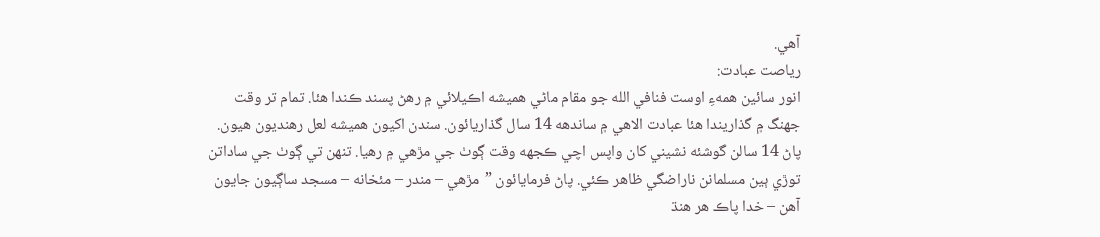آهي.
رياصت عبادت:
انور سائين همهءِ اوست فنافي الله جو مقام ماڻي هميشه اڪيلائي ۾ رهڻ پسند ڪندا هئا. تمام تر وقت جهنگ ۾ گذاريندا هئا عبادت الاهي ۾ ساندهه 14 سال گذاريائون. سندن اکيون هميشه لعل رهنديون هيون. پاڻ 14 سالن گوشئه نشيني کان واپس اچي ڪجهه وقت ڳوٺ جي مڙهي ۾ رهيا. تنهن تي ڳوٺ جي ساداتن توڙي ٻين مسلمانن ناراضگي ظاهر ڪئي. پاڻ فرمايائون ”مڙهي – مندر – مئخانه – مسجد ساڳيون جايون آهن – خدا پاڪ هر هنڌ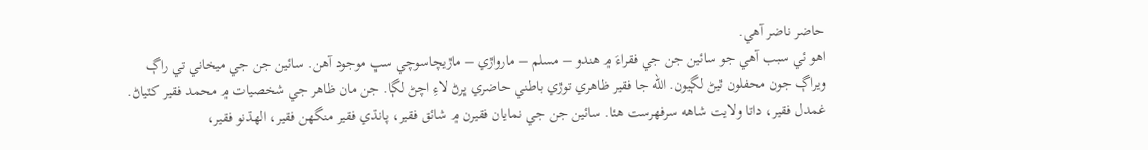حاضر ناضر آهي.
اهو ئي سبب آهي جو سائين جن جي فقراءَ ۾ هندو – مسلم – مارواڙي – ماڙيچاسوچي سڀ موجود آهن. سائين جن جي ميخاني تي راڳ ويراڳ جون محفلون ٿيڻ لڳيون. الله جا فقير ظاهري توڙي باطني حاضري ڀرڻ لاءِ اچڻ لڳا. جن مان ظاهر جي شخصيات ۾ محمد فقير کٽياڻ. غمدل فقير، داتا ولايت شاهه سرفهرست هئا. سائين جن جي نمايان فقيرن ۾ شائق فقير، پانڌي فقير منگهن فقير، الهڌنو فقير،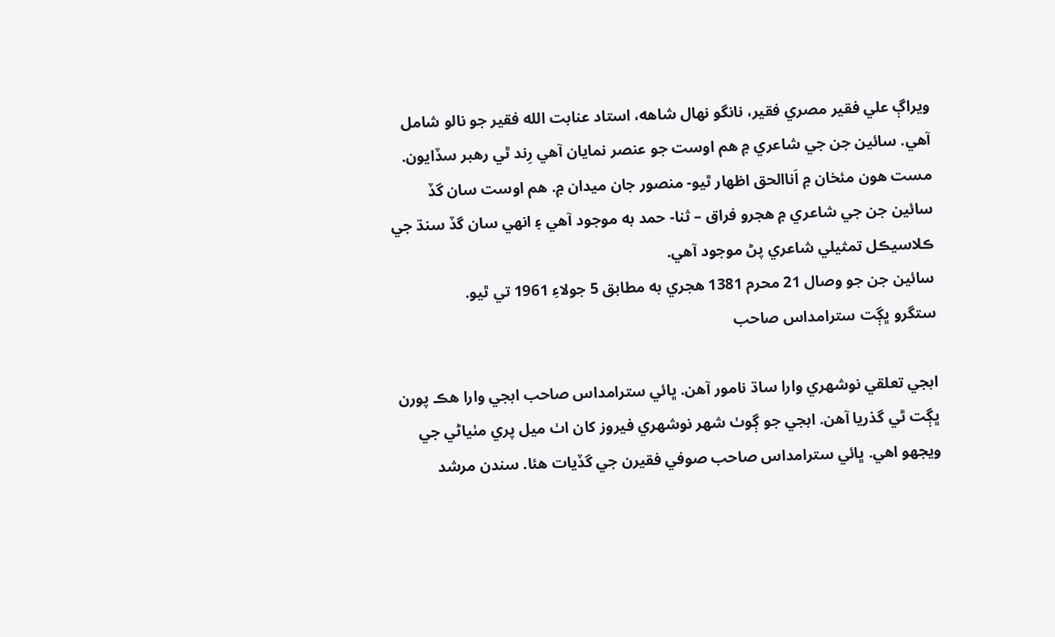ويراڳ علي فقير مصري فقير، نانگو نهال شاهه، استاد عنابت الله فقير جو نالو شامل آهي. سائين جن جي شاعري ۾ هم اوست جو عنصر نمايان آهي رِند ٿي رهبر سڏايون. مست هون مئخان ۾ اَناالحق اظهار ٿيو- منصور جان ميدان ۾. هم اوست سان گڏ سائين جن جي شاعري ۾ هجرو فراق – ثنا- حمد به موجود آهي ۽ انهي سان گڏ سنڌ جي ڪلاسيڪل تمثيلي شاعري پڻ موجود آهي.
سائين جن جو وصال 21 محرم 1381 هجري به مطابق 5 جولاءِ 1961 تي ٿيو.
ستگرو ڀڳت سترامداس صاحب

ابجي تعلقي نوشهري وارا ساڌ نامور آهن. ڀائي سترامداس صاحب ابجي وارا هڪ پورن ڀڳت ٿي گذريا آهن. ابجي جو ڳوٺ شهر نوشهري فيروز کان اٺ ميل پري مٺياڻي جي ويجهو اهي. ڀائي سترامداس صاحب صوفي فقيرن جي گڏيات هئا. سندن مرشد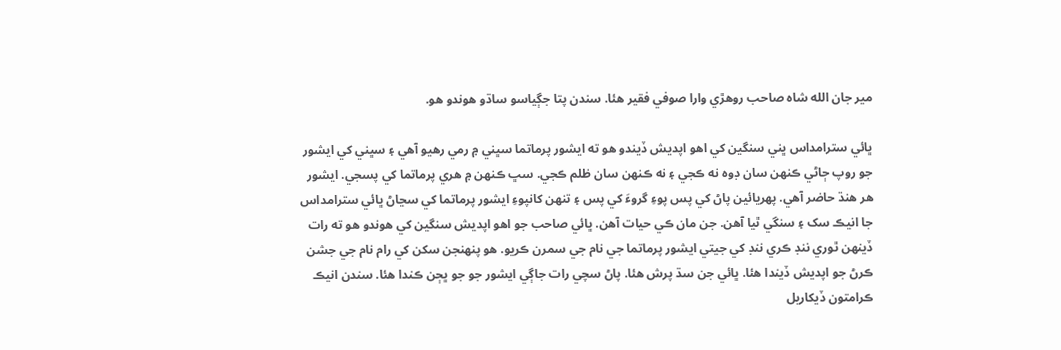مير جان الله شاه صاحب روهڙي وارا صوفي فقير هئا. سندن پتا جڳياسو ساڌو هوندو هو.

ڀائي سترامداس ڀني سنگين کي اهو اپديش ڏيندو هو ته ايشور پرماتما سڀني ۾ رمي رهيو آهي ۽ سڀني کي ايشور جو روپ ڄاڻي ڪنهن سان ڊوه نه ڪجي ۽ نه ڪنهن سان ظلم ڪجي. سڀ ڪنهن ۾ هري پرماتما کي پسجي. ايشور هر هنڌ حاضر آهي. پهريائين پاڻ کي پس پوءِ گروءَ کي پس ۽ تنهن کانپوءِ ايشور پرماتما کي سڃاڻ ڀائي سترامداس جا انيڪ سک ۽ سنگي ٿيا آهن. جن مان ڪي حيات آهن. ڀائي صاحب جو اهو اپديش سنگين کي هوندو هو ته رات ڏينهن ٿوري ننڊ ڪري ننڊ کي جيتي ايشور پرماتما جي نام جي سمرن ڪريو. هو پنهنجن سکن کي رام نام جي جشن ڪرڻ جو اپديش ڏيندا هئا. ڀائي جن سڌ پرش هئا. پاڻ سچي رات جاڳي ايشور جو جو ڀڄن ڪندا هئا. سندن انيڪ ڪرامتون ڏيکاريل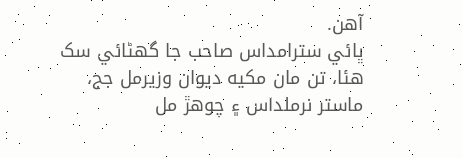آهن.
ڀائي سترامداس صاحب جا گهڻائي سک هئا، تن مان مکيه ديوان وزيرمل جج، ماستر نرملداس ۽ چوهڙ مل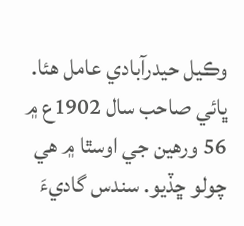وڪيل حيدرآبادي عامل هئا.
ڀائي صاحب سال 1902ع ۾ 56 ورهين جي اوسٿا ۾ هي چولو ڇڏيو. سندس گاديءَ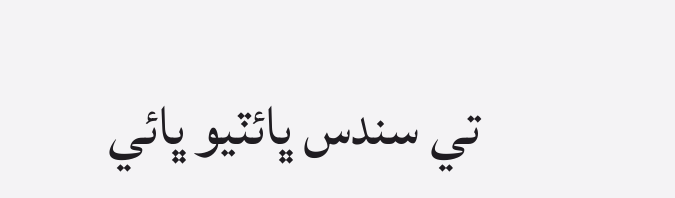تي سندس ڀائٽيو ڀائي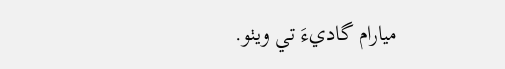ميارام گاديءَ تي ويٺو.